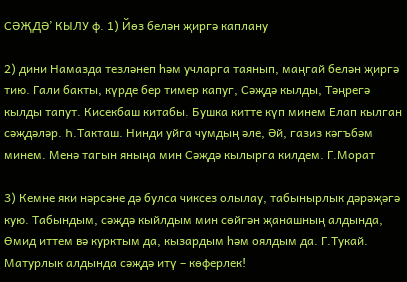СӘҖДӘ’ КЫЛУ ф. 1) Йөз белән җиргә каплану

2) дини Намазда тезләнеп һәм учларга таянып, маңгай белән җиргә тию. Гали бакты, күрде бер тимер капуг, Сәҗдә кылды, Тәңрегә кылды тапут. Кисекбаш китабы. Бушка китте күп минем Елап кылган сәҗдәләр. Һ.Такташ. Нинди уйга чумдың әле, Әй, газиз кәгъбәм минем. Менә тагын яныңа мин Сәҗдә кылырга килдем. Г.Морат

3) Кемне яки нәрсәне дә булса чиксез олылау, табынырлык дәрәҗәгә кую. Табындым, сәҗдә кыйлдым мин сөйгән җанашның алдында, Өмид иттем вә курктым да, кызардым һәм оялдым да. Г.Тукай. Матурлык алдында сәҗдә итү – көферлек!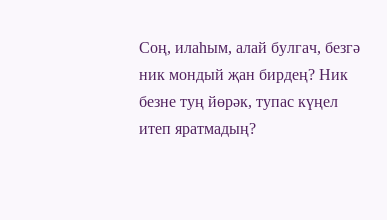Соң, илаһым, алай булгач, безгә ник мондый җан бирдең? Ник безне туң йөрәк, тупас күңел итеп яратмадың?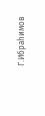Г.Ибраһимов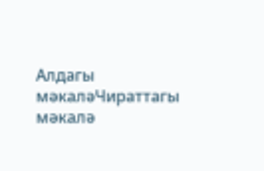Алдагы мәкаләЧираттагы мәкалә